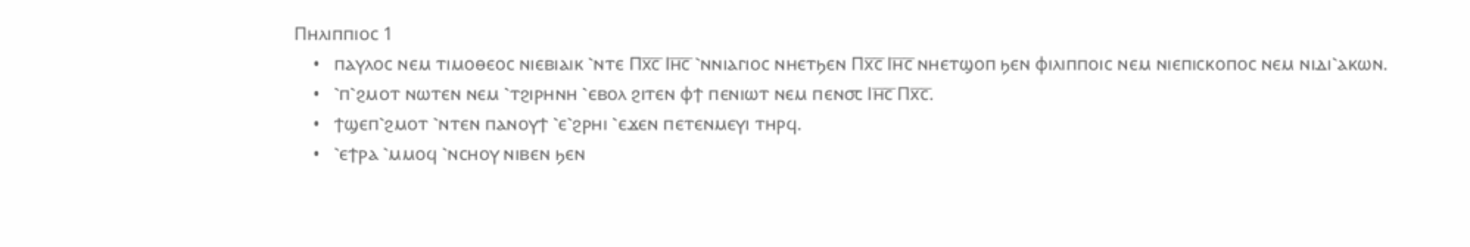Ⲡⲏⲗⲓⲡⲡⲓⲟⲥ 1
    •   ⲡⲁⲩⲗⲟⲥ ⲛⲉⲙ ⲧⲓⲙⲟⲑⲉⲟⲥ ⲛⲓⲉⲃⲓⲁⲓⲕ ⳿ⲛⲧⲉ Ⲡⲭ̅ⲥ̅ Ⲓⲏ̅ⲥ̅ ⳿ⲛⲛⲓⲁⲅⲓⲟⲥ ⲛⲏⲉⲧϧⲉⲛ Ⲡⲭ̅ⲥ̅ Ⲓⲏ̅ⲥ̅ ⲛⲏⲉⲧϣⲟⲡ ϧⲉⲛ ⲫⲓⲗⲓⲡⲡⲟⲓⲥ ⲛⲉⲙ ⲛⲓⲉⲡⲓⲥⲕⲟⲡⲟⲥ ⲛⲉⲙ ⲛⲓⲇⲓ⳿ⲁⲕⲱⲛ.
    •   ⳿ⲡ⳿ϩⲙⲟⲧ ⲛⲱⲧⲉⲛ ⲛⲉⲙ ⳿ⲧϩⲓⲣⲏⲛⲏ ⳿ⲉⲃⲟⲗ ϩⲓⲧⲉⲛ ⲫϯ ⲡⲉⲛⲓⲱⲧ ⲛⲉⲙ ⲡⲉⲛ⳪ Ⲓⲏ̅ⲥ̅ Ⲡⲭ̅ⲥ̅.
    •   ϯϣⲉⲡ⳿ϩⲙⲟⲧ ⳿ⲛⲧⲉⲛ ⲡⲁⲛⲟⲩϯ ⳿ⲉ⳿ϩⲣⲏⲓ ⳿ⲉϫⲉⲛ ⲡⲉⲧⲉⲛⲙⲉⲩⲓ ⲧⲏⲣϥ.
    •   ⳿ⲉϯⲣⲁ ⳿ⲙⲙⲟϥ ⳿ⲛⲥⲏⲟⲩ ⲛⲓⲃⲉⲛ ϧⲉⲛ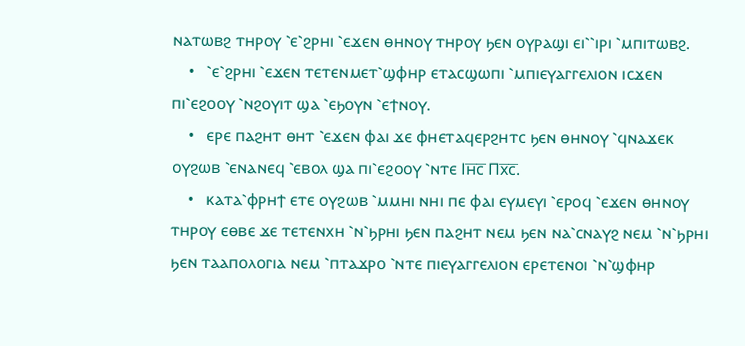ⲛⲁⲧⲱⲃϩ ⲧⲏⲣⲟⲩ ⳿ⲉ⳿ϩⲣⲏⲓ ⳿ⲉϫⲉⲛ ⲑⲏⲛⲟⲩ ⲧⲏⲣⲟⲩ ϧⲉⲛ ⲟⲩⲣⲁϣⲓ ⲉⲓ⳿⳿ⲓⲣⲓ ⳿ⲙⲡⲓⲧⲱⲃϩ.
    •   ⳿ⲉ⳿ϩⲣⲏⲓ ⳿ⲉϫⲉⲛ ⲧⲉⲧⲉⲛⲙⲉⲧ⳿ϣⲫⲏⲣ ⲉⲧⲁⲥϣⲱⲡⲓ ⳿ⲙⲡⲓⲉⲩⲁⲅⲅⲉⲗⲓⲟⲛ ⲓⲥϫⲉⲛ ⲡⲓ⳿ⲉϩⲟⲟⲩ ⳿ⲛϩⲟⲩⲓⲧ ϣⲁ ⳿ⲉϧⲟⲩⲛ ⳿ⲉϯⲛⲟⲩ.
    •   ⲉⲣⲉ ⲡⲁϩⲏⲧ ⲑⲏⲧ ⳿ⲉϫⲉⲛ ⲫⲁⲓ ϫⲉ ⲫⲏⲉⲧⲁϥⲉⲣϩⲏⲧⲥ ϧⲉⲛ ⲑⲏⲛⲟⲩ ⳿ϥⲛⲁϫⲉⲕ ⲟⲩϩⲱⲃ ⳿ⲉⲛⲁⲛⲉϥ ⳿ⲉⲃⲟⲗ ϣⲁ ⲡⲓ⳿ⲉϩⲟⲟⲩ ⳿ⲛⲧⲉ Ⲓⲏ̅ⲥ̅ Ⲡⲭ̅ⲥ̅.
    •   ⲕⲁⲧⲁ⳿ⲫⲣⲏϯ ⲉⲧⲉ ⲟⲩϩⲱⲃ ⳿ⲙⲙⲏⲓ ⲛⲏⲓ ⲡⲉ ⲫⲁⲓ ⲉⲩⲙⲉⲩⲓ ⳿ⲉⲣⲟϥ ⳿ⲉϫⲉⲛ ⲑⲏⲛⲟⲩ ⲧⲏⲣⲟⲩ ⲉⲑⲃⲉ ϫⲉ ⲧⲉⲧⲉⲛⲭⲏ ⳿ⲛ⳿ϧⲣⲏⲓ ϧⲉⲛ ⲡⲁϩⲏⲧ ⲛⲉⲙ ϧⲉⲛ ⲛⲁ⳿ⲥⲛⲁⲩϩ ⲛⲉⲙ ⳿ⲛ⳿ϧⲣⲏⲓ ϧⲉⲛ ⲧⲁⲁⲡⲟⲗⲟⲅⲓⲁ ⲛⲉⲙ ⳿ⲡⲧⲁϫⲣⲟ ⳿ⲛⲧⲉ ⲡⲓⲉⲩⲁⲅⲅⲉⲗⲓⲟⲛ ⲉⲣⲉⲧⲉⲛⲟⲓ ⳿ⲛ⳿ϣⲫⲏⲣ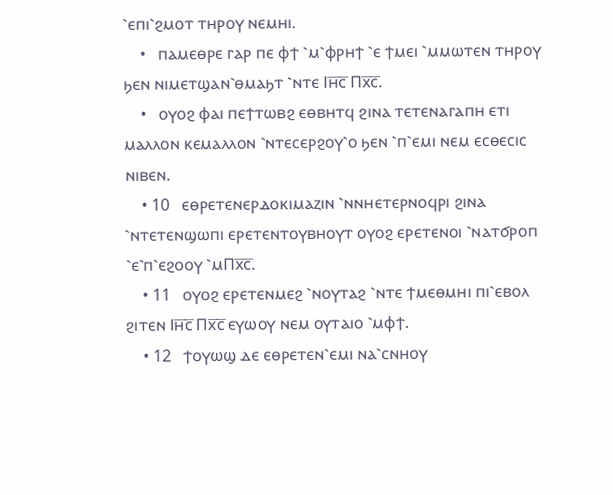⳿ⲉⲡⲓ⳿ϩⲙⲟⲧ ⲧⲏⲣⲟⲩ ⲛⲉⲙⲏⲓ.
    •   ⲡⲁⲙⲉⲑⲣⲉ ⲅⲁⲣ ⲡⲉ ⲫϯ ⳿ⲙ⳿ⲫⲣⲏϯ ⳿ⲉ ϯⲙⲉⲓ ⳿ⲙⲙⲱⲧⲉⲛ ⲧⲏⲣⲟⲩ ϧⲉⲛ ⲛⲓⲙⲉⲧϣⲁⲛ⳿ⲑⲙⲁϧⲧ ⳿ⲛⲧⲉ Ⲓⲏ̅ⲥ̅ Ⲡⲭ̅ⲥ̅.
    •   ⲟⲩⲟϩ ⲫⲁⲓ ⲡⲉϯⲧⲱⲃϩ ⲉⲑⲃⲏⲧϥ ϩⲓⲛⲁ ⲧⲉⲧⲉⲛⲁⲅⲁⲡⲏ ⲉⲧⲓ ⲙⲁⲗⲗⲟⲛ ⲕⲉⲙⲁⲗⲗⲟⲛ ⳿ⲛⲧⲉⲥⲉⲣϩⲟⲩ⳿ⲟ ϧⲉⲛ ⳿ⲡ⳿ⲉⲙⲓ ⲛⲉⲙ ⲉⲥⲑⲉⲥⲓⲥ ⲛⲓⲃⲉⲛ.
    • 10   ⲉⲑⲣⲉⲧⲉⲛⲉⲣⲇⲟⲕⲓⲙⲁⲍⲓⲛ ⳿ⲛⲛⲏⲉⲧⲉⲣⲛⲟϥⲣⲓ ϩⲓⲛⲁ ⳿ⲛⲧⲉⲧⲉⲛϣⲱⲡⲓ ⲉⲣⲉⲧⲉⲛⲧⲟⲩⲃⲏⲟⲩⲧ ⲟⲩⲟϩ ⲉⲣⲉⲧⲉⲛⲟⲓ ⳿ⲛⲁⲧϭⲣⲟⲡ ⳿ⲉ⳿ⲡ⳿ⲉϩⲟⲟⲩ ⳿ⲙⲠⲭ̅ⲥ̅.
    • 11   ⲟⲩⲟϩ ⲉⲣⲉⲧⲉⲛⲙⲉϩ ⳿ⲛⲟⲩⲧⲁϩ ⳿ⲛⲧⲉ ϯⲙⲉⲑⲙⲏⲓ ⲡⲓ⳿ⲉⲃⲟⲗ ϩⲓⲧⲉⲛ Ⲓⲏ̅ⲥ̅ Ⲡⲭ̅ⲥ̅ ⲉⲩⲱⲟⲩ ⲛⲉⲙ ⲟⲩⲧⲁⲓⲟ ⳿ⲙⲫϯ.
    • 12   ϯⲟⲩⲱϣ ⲇⲉ ⲉⲑⲣⲉⲧⲉⲛ⳿ⲉⲙⲓ ⲛⲁ⳿ⲥⲛⲏⲟⲩ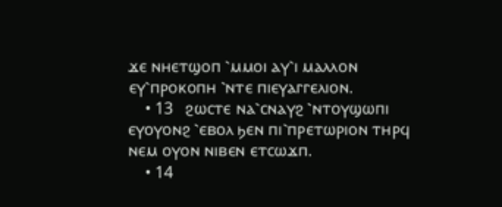ϫⲉ ⲛⲏⲉⲧϣⲟⲡ ⳿ⲙⲙⲟⲓ ⲁⲩ⳿ⲓ ⲙⲁⲗⲗⲟⲛ ⲉⲩ⳿ⲡⲣⲟⲕⲟⲡⲏ ⳿ⲛⲧⲉ ⲡⲓⲉⲩⲁⲅⲅⲉⲗⲓⲟⲛ.
    • 13   ϩⲱⲥⲧⲉ ⲛⲁ⳿ⲥⲛⲁⲩϩ ⳿ⲛⲧⲟⲩϣⲱⲡⲓ ⲉⲩⲟⲩⲟⲛϩ ⳿ⲉⲃⲟⲗ ϧⲉⲛ ⲡⲓ⳿ⲡⲣⲉⲧⲱⲣⲓⲟⲛ ⲧⲏⲣϥ ⲛⲉⲙ ⲟⲩⲟⲛ ⲛⲓⲃⲉⲛ ⲉⲧⲥⲱϫⲡ.
    • 14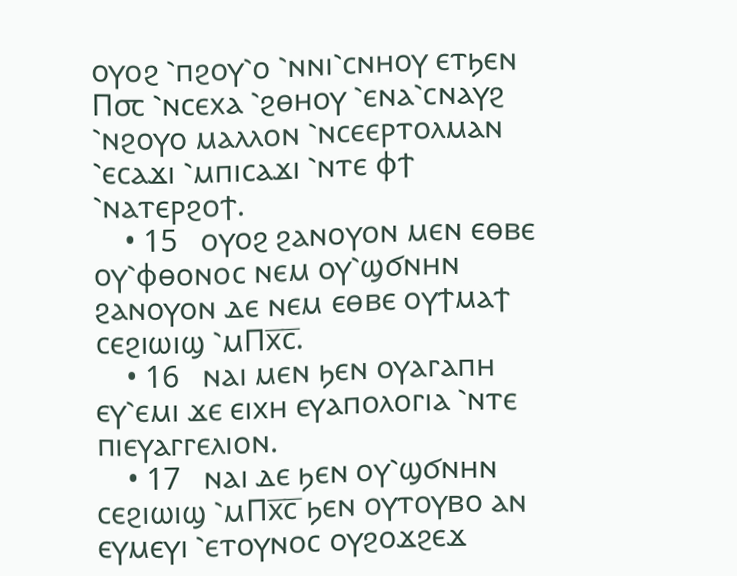ⲟⲩⲟϩ ⳿ⲡϩⲟⲩ⳿ⲟ ⳿ⲛⲛⲓ⳿ⲥⲛⲏⲟⲩ ⲉⲧϧⲉⲛ Ⲡ⳪ ⳿ⲛⲥⲉⲭⲁ ⳿ϩⲑⲏⲟⲩ ⳿ⲉⲛⲁ⳿ⲥⲛⲁⲩϩ ⳿ⲛϩⲟⲩⲟ ⲙⲁⲗⲗⲟⲛ ⳿ⲛⲥⲉⲉⲣⲧⲟⲗⲙⲁⲛ ⳿ⲉⲥⲁϫⲓ ⳿ⲙⲡⲓⲥⲁϫⲓ ⳿ⲛⲧⲉ ⲫϯ ⳿ⲛⲁⲧⲉⲣϩⲟϯ.
    • 15   ⲟⲩⲟϩ ϩⲁⲛⲟⲩⲟⲛ ⲙⲉⲛ ⲉⲑⲃⲉ ⲟⲩ⳿ⲫⲑⲟⲛⲟⲥ ⲛⲉⲙ ⲟⲩ⳿ϣϭⲛⲏⲛ ϩⲁⲛⲟⲩⲟⲛ ⲇⲉ ⲛⲉⲙ ⲉⲑⲃⲉ ⲟⲩϯⲙⲁϯ ⲥⲉϩⲓⲱⲓϣ ⳿ⲙⲠⲭ̅ⲥ̅.
    • 16   ⲛⲁⲓ ⲙⲉⲛ ϧⲉⲛ ⲟⲩⲁⲅⲁⲡⲏ ⲉⲩ⳿ⲉⲙⲓ ϫⲉ ⲉⲓⲭⲏ ⲉⲩⲁⲡⲟⲗⲟⲅⲓⲁ ⳿ⲛⲧⲉ ⲡⲓⲉⲩⲁⲅⲅⲉⲗⲓⲟⲛ.
    • 17   ⲛⲁⲓ ⲇⲉ ϧⲉⲛ ⲟⲩ⳿ϣϭⲛⲏⲛ ⲥⲉϩⲓⲱⲓϣ ⳿ⲙⲠⲭ̅ⲥ̅ ϧⲉⲛ ⲟⲩⲧⲟⲩⲃⲟ ⲁⲛ ⲉⲩⲙⲉⲩⲓ ⳿ⲉⲧⲟⲩⲛⲟⲥ ⲟⲩϩⲟϫϩⲉϫ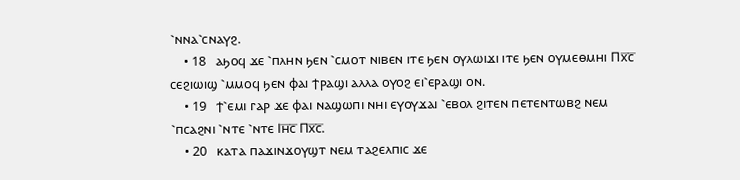⳿ⲛⲛⲁ⳿ⲥⲛⲁⲩϩ.
    • 18   ⲁϧⲟϥ ϫⲉ ⳿ⲡⲗⲏⲛ ϧⲉⲛ ⳿ⲥⲙⲟⲧ ⲛⲓⲃⲉⲛ ⲓⲧⲉ ϧⲉⲛ ⲟⲩⲗⲱⲓϫⲓ ⲓⲧⲉ ϧⲉⲛ ⲟⲩⲙⲉⲑⲙⲏⲓ Ⲡⲭ̅ⲥ̅ ⲥⲉϩⲓⲱⲓϣ ⳿ⲙⲙⲟϥ ϧⲉⲛ ⲫⲁⲓ ϯⲣⲁϣⲓ ⲁⲗⲗⲁ ⲟⲩⲟϩ ⲉⲓ⳿ⲉⲣⲁϣⲓ ⲟⲛ.
    • 19   ϯ⳿ⲉⲙⲓ ⲅⲁⲣ ϫⲉ ⲫⲁⲓ ⲛⲁϣⲱⲡⲓ ⲛⲏⲓ ⲉⲩⲟⲩϫⲁⲓ ⳿ⲉⲃⲟⲗ ϩⲓⲧⲉⲛ ⲡⲉⲧⲉⲛⲧⲱⲃϩ ⲛⲉⲙ ⳿ⲡⲥⲁϩⲛⲓ ⳿ⲛⲧⲉ ⳿ⲛⲧⲉ Ⲓⲏ̅ⲥ̅ Ⲡⲭ̅ⲥ̅.
    • 20   ⲕⲁⲧⲁ ⲡⲁϫⲓⲛϫⲟⲩϣⲧ ⲛⲉⲙ ⲧⲁϩⲉⲗⲡⲓⲥ ϫⲉ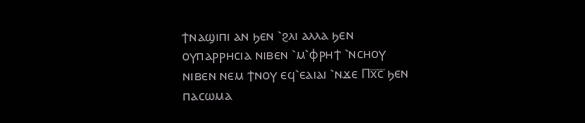ϯⲛⲁϣⲓⲡⲓ ⲁⲛ ϧⲉⲛ ⳿ϩⲗⲓ ⲁⲗⲗⲁ ϧⲉⲛ ⲟⲩⲡⲁⲣⲣⲏⲥⲓⲁ ⲛⲓⲃⲉⲛ ⳿ⲙ⳿ⲫⲣⲏϯ ⳿ⲛⲥⲏⲟⲩ ⲛⲓⲃⲉⲛ ⲛⲉⲙ ϯⲛⲟⲩ ⲉϥ⳿ⲉⲁⲓⲁⲓ ⳿ⲛϫⲉ Ⲡⲭ̅ⲥ̅ ϧⲉⲛ ⲡⲁⲥⲱⲙⲁ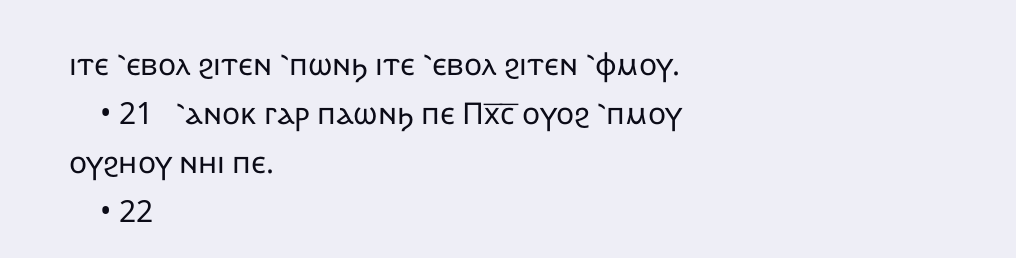ⲓⲧⲉ ⳿ⲉⲃⲟⲗ ϩⲓⲧⲉⲛ ⳿ⲡⲱⲛϧ ⲓⲧⲉ ⳿ⲉⲃⲟⲗ ϩⲓⲧⲉⲛ ⳿ⲫⲙⲟⲩ.
    • 21   ⳿ⲁⲛⲟⲕ ⲅⲁⲣ ⲡⲁⲱⲛϧ ⲡⲉ Ⲡⲭ̅ⲥ̅ ⲟⲩⲟϩ ⳿ⲡⲙⲟⲩ ⲟⲩϩⲏⲟⲩ ⲛⲏⲓ ⲡⲉ.
    • 22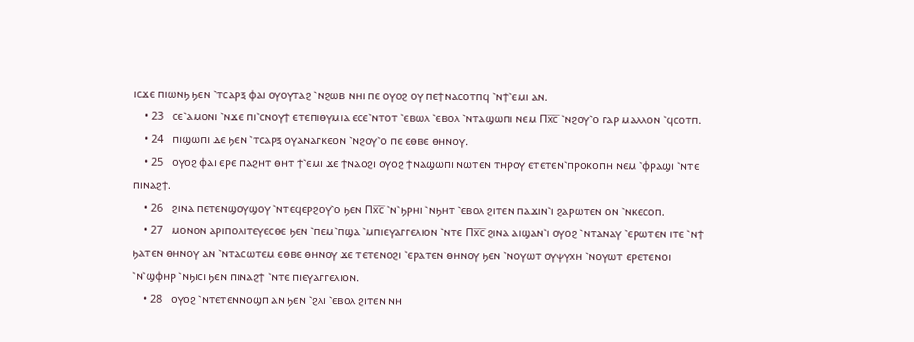ⲓⲥϫⲉ ⲡⲓⲱⲛϧ ϧⲉⲛ ⳿ⲧⲥⲁⲣⲝ ⲫⲁⲓ ⲟⲩⲟⲩⲧⲁϩ ⳿ⲛϩⲱⲃ ⲛⲏⲓ ⲡⲉ ⲟⲩⲟϩ ⲟⲩ ⲡⲉϯⲛⲁⲥⲟⲧⲡϥ ⳿ⲛϯ⳿ⲉⲙⲓ ⲁⲛ.
    • 23   ⲥⲉ⳿ⲁⲙⲟⲛⲓ ⳿ⲛϫⲉ ⲡⲓ⳿ⲥⲛⲟⲩϯ ⲉⲧⲉⲡⲓⲑⲩⲙⲓⲁ ⲉⲥⲉ⳿ⲛⲧⲟⲧ ⳿ⲉⲃⲱⲗ ⳿ⲉⲃⲟⲗ ⳿ⲛⲧⲁϣⲱⲡⲓ ⲛⲉⲙ Ⲡⲭ̅ⲥ̅ ⳿ⲛϩⲟⲩ⳿ⲟ ⲅⲁⲣ ⲙⲁⲗⲗⲟⲛ ⳿ϥⲥⲟⲧⲡ.
    • 24   ⲡⲓϣⲱⲡⲓ ⲇⲉ ϧⲉⲛ ⳿ⲧⲥⲁⲣⲝ ⲟⲩⲁⲛⲁⲅⲕⲉⲟⲛ ⳿ⲛϩⲟⲩ⳿ⲟ ⲡⲉ ⲉⲑⲃⲉ ⲑⲏⲛⲟⲩ.
    • 25   ⲟⲩⲟϩ ⲫⲁⲓ ⲉⲣⲉ ⲡⲁϩⲏⲧ ⲑⲏⲧ ϯ⳿ⲉⲙⲓ ϫⲉ ϯⲛⲁⲟϩⲓ ⲟⲩⲟϩ ϯⲛⲁϣⲱⲡⲓ ⲛⲱⲧⲉⲛ ⲧⲏⲣⲟⲩ ⲉⲧⲉⲧⲉⲛ⳿ⲡⲣⲟⲕⲟⲡⲏ ⲛⲉⲙ ⳿ⲫⲣⲁϣⲓ ⳿ⲛⲧⲉ ⲡⲓⲛⲁϩϯ.
    • 26   ϩⲓⲛⲁ ⲡⲉⲧⲉⲛϣⲟⲩϣⲟⲩ ⳿ⲛⲧⲉϥⲉⲣϩⲟⲩ⳿ⲟ ϧⲉⲛ Ⲡⲭ̅ⲥ̅ ⳿ⲛ⳿ϧⲣⲏⲓ ⳿ⲛϧⲏⲧ ⳿ⲉⲃⲟⲗ ϩⲓⲧⲉⲛ ⲡⲁϫⲓⲛ⳿ⲓ ϩⲁⲣⲱⲧⲉⲛ ⲟⲛ ⳿ⲛⲕⲉⲥⲟⲡ.
    • 27   ⲙⲟⲛⲟⲛ ⲁⲣⲓⲡⲟⲗⲓⲧⲉⲩⲉⲥⲑⲉ ϧⲉⲛ ⳿ⲡⲉⲙ⳿ⲡϣⲁ ⳿ⲙⲡⲓⲉⲩⲁⲅⲅⲉⲗⲓⲟⲛ ⳿ⲛⲧⲉ Ⲡⲭ̅ⲥ̅ ϩⲓⲛⲁ ⲁⲓϣⲁⲛ⳿ⲓ ⲟⲩⲟϩ ⳿ⲛⲧⲁⲛⲁⲩ ⳿ⲉⲣⲱⲧⲉⲛ ⲓⲧⲉ ⳿ⲛϯ ϧⲁⲧⲉⲛ ⲑⲏⲛⲟⲩ ⲁⲛ ⳿ⲛⲧⲁⲥⲱⲧⲉⲙ ⲉⲑⲃⲉ ⲑⲏⲛⲟⲩ ϫⲉ ⲧⲉⲧⲉⲛⲟϩⲓ ⳿ⲉⲣⲁⲧⲉⲛ ⲑⲏⲛⲟⲩ ϧⲉⲛ ⳿ⲛⲟⲩⲱⲧ ⲟⲩⲯⲩⲭⲏ ⳿ⲛⲟⲩⲱⲧ ⲉⲣⲉⲧⲉⲛⲟⲓ ⳿ⲛ⳿ϣⲫⲏⲣ ⳿ⲛϧⲓⲥⲓ ϧⲉⲛ ⲡⲓⲛⲁϩϯ ⳿ⲛⲧⲉ ⲡⲓⲉⲩⲁⲅⲅⲉⲗⲓⲟⲛ.
    • 28   ⲟⲩⲟϩ ⳿ⲛⲧⲉⲧⲉⲛⲛⲟϣⲡ ⲁⲛ ϧⲉⲛ ⳿ϩⲗⲓ ⳿ⲉⲃⲟⲗ ϩⲓⲧⲉⲛ ⲛⲏ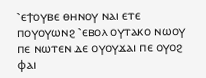⳿ⲉϯⲟⲩⲃⲉ ⲑⲏⲛⲟⲩ ⲛⲁⲓ ⲉⲧⲉ ⲡⲟⲩⲟⲩⲱⲛϩ ⳿ⲉⲃⲟⲗ ⲟⲩⲧⲁⲕⲟ ⲛⲱⲟⲩ ⲡⲉ ⲛⲱⲧⲉⲛ ⲇⲉ ⲟⲩⲟⲩϫⲁⲓ ⲡⲉ ⲟⲩⲟϩ ⲫⲁⲓ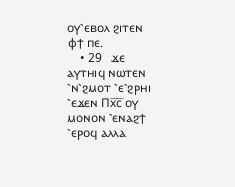ⲟⲩ⳿ⲉⲃⲟⲗ ϩⲓⲧⲉⲛ ⲫϯ ⲡⲉ.
    • 29   ϫⲉ ⲁⲩⲧⲏⲓϥ ⲛⲱⲧⲉⲛ ⳿ⲛ⳿ϩⲙⲟⲧ ⳿ⲉ⳿ϩⲣⲏⲓ ⳿ⲉϫⲉⲛ Ⲡⲭ̅ⲥ̅ ⲟⲩ ⲙⲟⲛⲟⲛ ⳿ⲉⲛⲁϩϯ ⳿ⲉⲣⲟϥ ⲁⲗⲗⲁ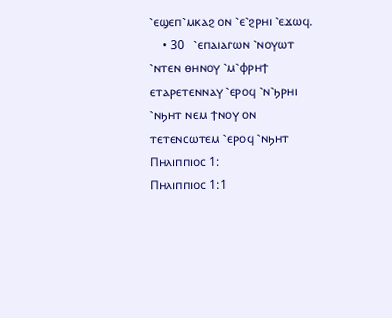⳿ⲉϣⲉⲡ⳿ⲙⲕⲁϩ ⲟⲛ ⳿ⲉ⳿ϩⲣⲏⲓ ⳿ⲉϫⲱϥ.
    • 30   ⳿ⲉⲡⲁⲓⲁⲅⲱⲛ ⳿ⲛⲟⲩⲱⲧ ⳿ⲛⲧⲉⲛ ⲑⲏⲛⲟⲩ ⳿ⲙ⳿ⲫⲣⲏϯ ⲉⲧⲁⲣⲉⲧⲉⲛⲛⲁⲩ ⳿ⲉⲣⲟϥ ⳿ⲛ⳿ϧⲣⲏⲓ ⳿ⲛϧⲏⲧ ⲛⲉⲙ ϯⲛⲟⲩ ⲟⲛ ⲧⲉⲧⲉⲛⲥⲱⲧⲉⲙ ⳿ⲉⲣⲟϥ ⳿ⲛϧⲏⲧ
Ⲡⲏⲗⲓⲡⲡⲓⲟⲥ 1:
Ⲡⲏⲗⲓⲡⲡⲓⲟⲥ 1:1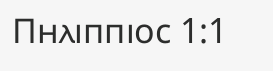Ⲡⲏⲗⲓⲡⲡⲓⲟⲥ 1:1